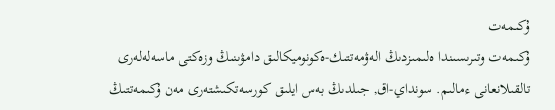ۇكىمەت
ۇكىمەت وتىرىسىندا ەلىمىزدىڭ الەۋمەتتىك-ەكونوميكالىق دامۋىنىڭ وزەكتى ماسەلەلەرى تالقىلانعانى ءمالىم. سونداي-اق, جىلدىڭ بەس ايلىق كورسەتكىشتەرى مەن ۇكىمەتتىڭ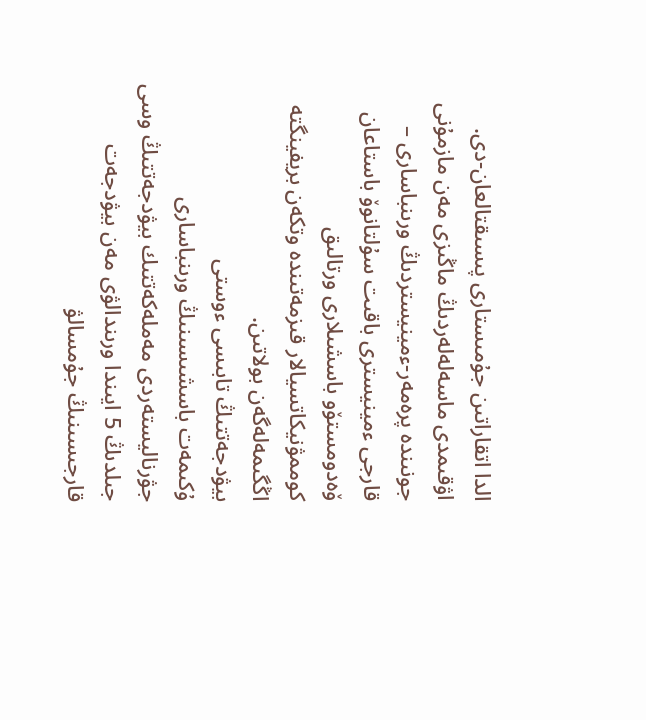الدا اتقاراتىن جۇمىستارى پىسىقتالعان-دى. اۋقىمدى ماسەلەلەردىڭ ماڭىزى مەن مازمۇنى جونىندە پرەمەر-ءمينيستردىڭ ورىنباسارى – قارجى ءمينيسترى باقىت سۇلتانوۆ باستاعان ۆەدومستۆو باسشىلارى ورتالىق كوممۋنيكاتسيالار قىزمەتىندە وتكەن بريفينگتە اڭگىمەلەگەن بولاتىن.
بيۋدجەتتىڭ تابىسى ءوستى
ۇكىمەت باسشىسىنىڭ ورىنباسارى جۋرناليستەردى مەملەكەتتىك بيۋدجەتتىڭ وسى جىلدىڭ 5 ايىندا ورىندالۋى مەن بيۋدجەت قارجىسىنىڭ جۇمسالۋ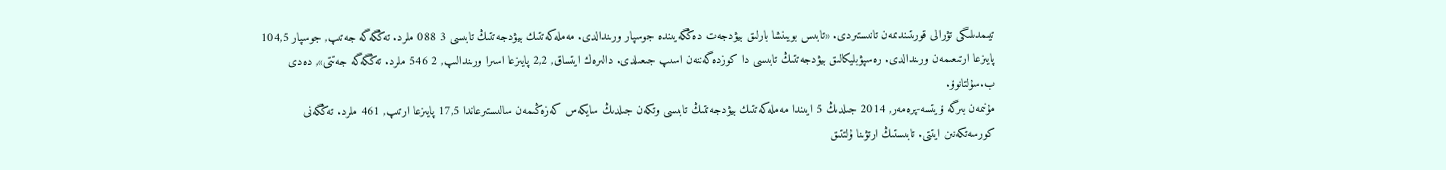تيىمدىلىگى تۋرالى قورىتىندىمەن تانىستىردى. «تابىس بويىنشا بارلىق بيۋدجەت دەڭگەيىندە جوسپار ورىندالدى. مەملەكەتتىك بيۋدجەتتىڭ تابىسى 3 088 ملرد. تەڭگەگە جەتىپ, جوسپار 104,5 پايىزعا ارتىعىمەن ورىندالدى. رەسپۋبليكالىق بيۋدجەتتىڭ تابىسى دا كوزدەگەننەن اسىپ جىعىلدى. دالىرەك ايتساق, 2,2 پايىزعا اسىرا ورىندالىپ, 2 546 ملرد. تەڭگەگە جەتتى», دەدى ب.سۇلتانوۆ.
مۇنىمەن بىرگە ۆيتسە-پرەمەر, 2014 جىلدىڭ 5 ايىندا مەملەكەتتىك بيۋدجەتتىڭ تابىسى وتكەن جىلدىڭ سايكەس كەزەڭىمەن سالىستىرعاندا 17,5 پايىزعا ارتىپ, 461 ملرد. تەڭگەنى كورسەتكەنىن ايتتى. تابىستىڭ ارتۋىنا ۇلتتىق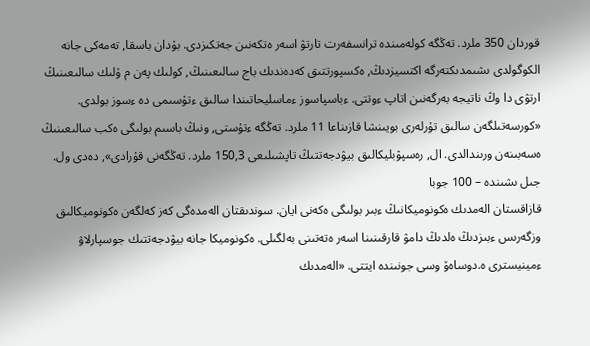قوردان 350 ملرد. تەڭگە كولەمىندە ترانسفەرت تارتۋ اسەر ەتكەنىن جەتكىزدى. بۇدان باسقا, تەمەكى جانە الكوگولدى ىشىمدىكتەرگە اكتسيزدىڭ, ەكسپورتتىق كەدەندىك باج سالىعىنىڭ, كولىك پەن م ۇلىك سالىعىنىڭ ارتۋى دا وڭ ناتيجە بەرگەنىن اتاپ ءوتتى. ءباسپاسوز ءماسليحاتىندا سالىق ءتۇسىمى دە ءسوز بولدى. «كورسەتىلگەن سالىق تۇرلەرى بويىنشا قازىناعا 11 ملرد. تەڭگە ءتۇستى, ونىڭ باسىم بولىگى ەكب سالىعىنىڭ ەسەبىنەن ورىندالدى. ال, رەسپۋبليكالىق بيۋدجەتتىڭ تاپشىلىعى 150,3 ملرد. تەڭگەنى قۇرادى», دەدى ول.
جىل ىشىندە – 100 جوبا
قازاقستان الەمدىك ەكونوميكانىڭ ءبىر بولىگى ەكەنى ايان. سوندىقتان الەمدەگى كەز كەلگەن ەكونوميكالىق وزگەرىس ءبىزدىڭ ەلدىڭ دامۋ قارقىنىنا اسەر ەتەتىنى بەلگىلى. ەكونوميكا جانە بيۋدجەتتىك جوسپارلاۋ ءمينيسترى ە.دوساەۆ وسى جونىندە ايتتى. «الەمدىك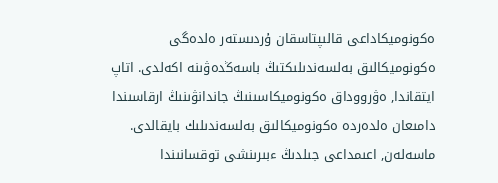ەكونوميكاداعى قالىپتاسقان ۇردىستەر ەلدەگى ەكونوميكالىق بەلسەندىلىكتىڭ باسەڭدەۋىنە اكەلدى. اتاپ ايتقاندا, ەۋرووداق ەكونوميكاسىنىڭ جاندانۋىنىڭ ارقاسىندا دامىعان ەلدەردە ەكونوميكالىق بەلسەندىلىك بايقالدى. ماسەلەن, اعىمداعى جىلدىڭ ءبىرىنشى توقسانىندا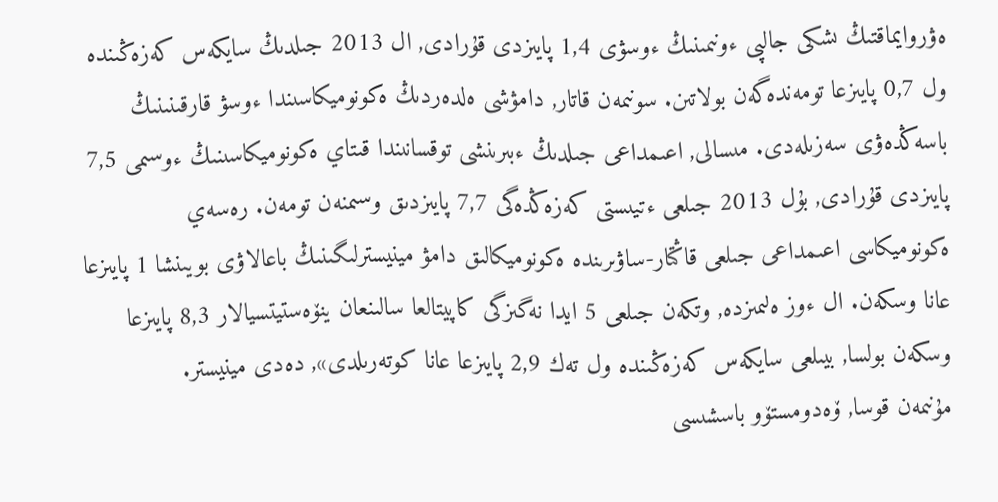ەۋروايماقتىڭ ىشكى جالپى ءونىمىنىڭ ءوسۋى 1,4 پايىزدى قۇرادى, ال 2013 جىلدىڭ سايكەس كەزەڭىندە ول 0,7 پايىزعا تومەندەگەن بولاتىن. سونىمەن قاتار, دامۋشى ەلدەردىڭ ەكونوميكاسىندا ءوسۋ قارقىنىنىڭ باسەڭدەۋى سەزىلەدى. مىسالى, اعىمداعى جىلدىڭ ءبىرىنشى توقسانىندا قىتاي ەكونوميكاسىنىڭ ءوسىمى 7,5 پايىزدى قۇرادى, بۇل 2013 جىلعى ءتيىستى كەزەڭدەگى 7,7 پايىزدىق وسىمنەن تومەن. رەسەي ەكونوميكاسى اعىمداعى جىلعى قاڭتار-ساۋىرىندە ەكونوميكالىق دامۋ مينيسترلىگىنىڭ باعالاۋى بويىنشا 1 پايىزعا عانا وسكەن. ال ءوز ەلىمىزدە, وتكەن جىلعى 5 ايدا نەگىزگى كاپيتالعا سالىنعان ينۆەستيتسيالار 8,3 پايىزعا وسكەن بولسا, بيىلعى سايكەس كەزەڭىندە ول تەك 2,9 پايىزعا عانا كوتەرىلدى», دەدى مينيستر.
مۇنىمەن قوسا, ۆەدومستۆو باسشىسى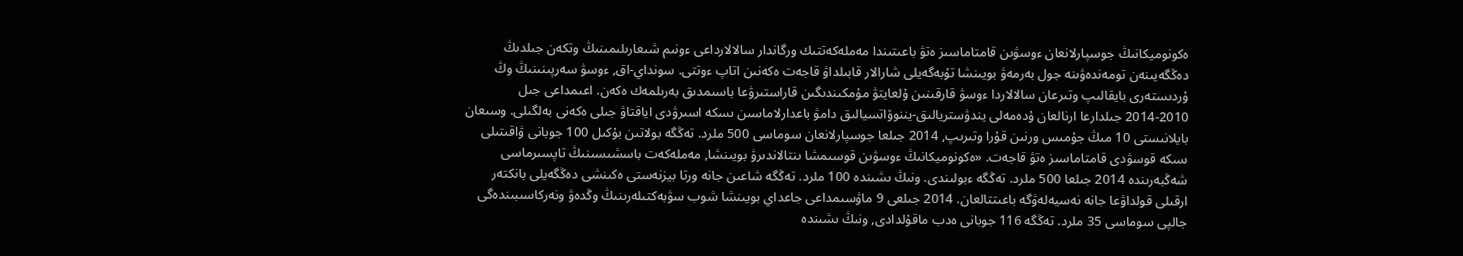ەكونوميكانىڭ جوسپارلانعان ءوسۋىن قامتاماسىز ەتۋ باعىتىندا مەملەكەتتىك ورگاندار سالالارداعى ءونىم شىعارىلىمىنىڭ وتكەن جىلدىڭ دەڭگەيىنەن تومەندەۋىنە جول بەرمەۋ بويىنشا تۇبەگەيلى شارالار قابىلداۋ قاجەت ەكەنىن اتاپ ءوتتى. سونداي-اق, ءوسۋ سەرپىنىنىڭ وڭ ۇردىستەرى بايقالىپ وتىرعان سالالاردا ءوسۋ قارقىنىن ۇلعايتۋ مۇمكىندىگىن قاراستىرۋعا باسىمدىق بەرىلمەك ەكەن. اعىمداعى جىل 2010-2014 جىلدارعا ارنالعان ۇدەمەلى يندۋستريالىق-يننوۆاتسيالىق دامۋ باعدارلاماسىن ىسكە اسىرۋدى اياقتاۋ جىلى ەكەنى بەلگىلى. وسىعان بايلانىستى 10 مىڭ جۇمىس ورنىن قۇرا وتىرىپ, 2014 جىلعا جوسپارلانعان سوماسى 500 ملرد. تەڭگە بولاتىن بۇكىل 100 جوبانى ۋاقىتىلى ىسكە قوسۋدى قامتاماسىز ەتۋ قاجەت. «ەكونوميكانىڭ ءوسۋىن قوسىمشا ىنتالاندىرۋ بويىنشا, مەملەكەت باسشىسىنىڭ تاپسىرماسى شەڭبەرىندە 2014 جىلعا 500 ملرد. تەڭگە ءبولىندى. ونىڭ ىشىندە 100 ملرد. تەڭگە شاعىن جانە ورتا بيزنەستى ەكىنشى دەڭگەيلى بانكتەر ارقىلى قولداۋعا جانە نەسيەلەۋگە باعىتتالعان. 2014 جىلعى 9 ماۋسىمداعى جاعداي بويىنشا شوب سۋبەكتىلەرىنىڭ وڭدەۋ ونەركاسىبىندەگى جالپى سوماسى 35 ملرد. تەڭگە 116 جوبانى ەدب ماقۇلدادى, ونىڭ ىشىندە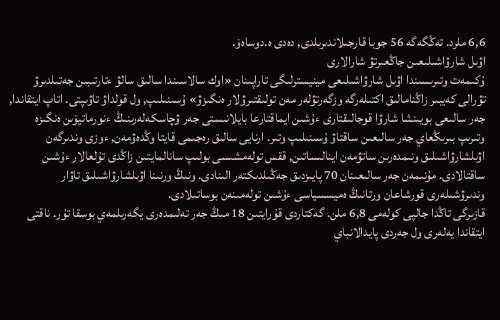6,6 ملرد. تەڭگەگە 56 جوبا قارجىلاندىرىلدى, دەدى ە.دوساەۆ.
اۋىل شارۋاشىلىعىن جاڭعىرتۋ شارالارى
ۇكىمەت وتىرىسىندا اۋىل شارۋاشىلىعى مينيسترلىگى تاراپىنان «اوك سالاسىندا سالىق سالۋ ءتارتىبىن جەتىلدىرۋ تۋرالى كەيبىر زاڭنامالىق اكتىلەرگە وزگەرتۋلەر مەن تولىقتىرۋلار ەنگىزۋ» ۇسىنىلىپ, ول قولداۋ تاۋىپتى. اتاپ ايتقاندا, جەر سالىعى بويىنشا شارۋا قوجالىقتارى ءۇشىن ايماقتارعا بايلانىستى جەر ۋچاسكەلەرىنىڭ ءنورماتيۆىن ەنگىزە وتىرىپ بىرىڭعاي جەر سالىعىن ساقتاۋ ۇسىنىلىپ وتىر. ارنايى سالىق رەجىمى قايتا وڭدەۋمەن, ءوزى وندىرگەن اۋىلشارۋاشىلىق ونىمدەرىن ساتۋمەن اينالىساتىن, ققس تولەمشىسى بولىپ سانالمايتىن زاڭدى تۇلعالار ءۇشىن ساقتالادى. مۇنىمەن جەر سالىعىنان 70 پايىزدىق جەڭىلدىكتەر الىنادى. ونىڭ ورنىنا اۋىلشارۋاشىلىق تاۋار وندىرۋشىلەرى قورشاعان ورتانىڭ ەميسسياسى ءۇشىن تولەمىنەن بوساتىلادى.
قازىرگى تاڭدا جالپى كولەمى 6,8 ملن. گەكتاردى قۇرايتىن 18 مىڭ جەر تەلىمدەرى يگەرىلمەي بوسقا تۇر. ناقتى ايتقاندا يەلەرى ول جەردى پايدالانباي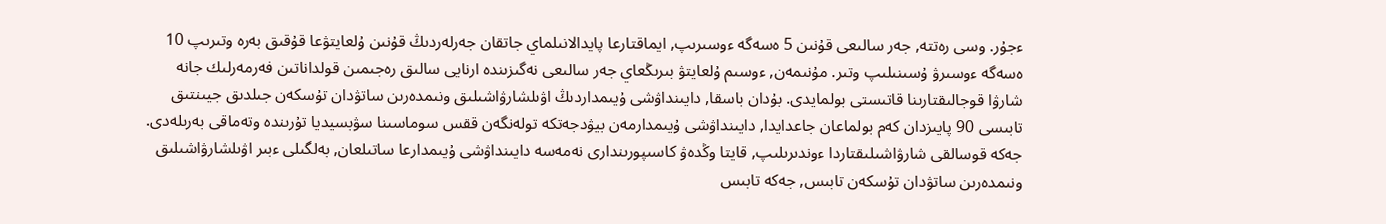ءجۇر. وسى رەتتە, جەر سالىعى قۇنىن 5 ەسەگە ءوسىرىپ, ايماقتارعا پايدالانىلماي جاتقان جەرلەردىڭ قۇنىن ۇلعايتۋعا قۇقىق بەرە وتىرىپ 10 ەسەگە ءوسىرۋ ۇسىنىلىپ وتىر. مۇنىمەن, ءوسىم ۇلعايتۋ بىرىڭعاي جەر سالىعى نەگىزىندە ارنايى سالىق رەجىمىن قولداناتىن فەرمەرلىك جانە شارۋا قوجالىقتارىنا قاتىستى بولمايدى. بۇدان باسقا, دايىنداۋشى ۇيىمداردىڭ اۋىلشارۋاشىلىق ونىمدەرىن ساتۋدان تۇسكەن جىلدىق جيىنتىق تابىسى 90 پايىزدان كەم بولماعان جاعدايدا, دايىنداۋشى ۇيىمدارمەن بيۋدجەتكە تولەنگەن ققس سوماسىنا سۋبسيديا تۇرىندە وتەماقى بەرىلەدى. جەكە قوسالقى شارۋاشىلىقتاردا ءوندىرىلىپ, قايتا وڭدەۋ كاسىپورىندارى نەمەسە دايىنداۋشى ۇيىمدارعا ساتىلعان, بەلگىلى ءبىر اۋىلشارۋاشىلىق ونىمدەرىن ساتۋدان تۇسكەن تابىس, جەكە تابىس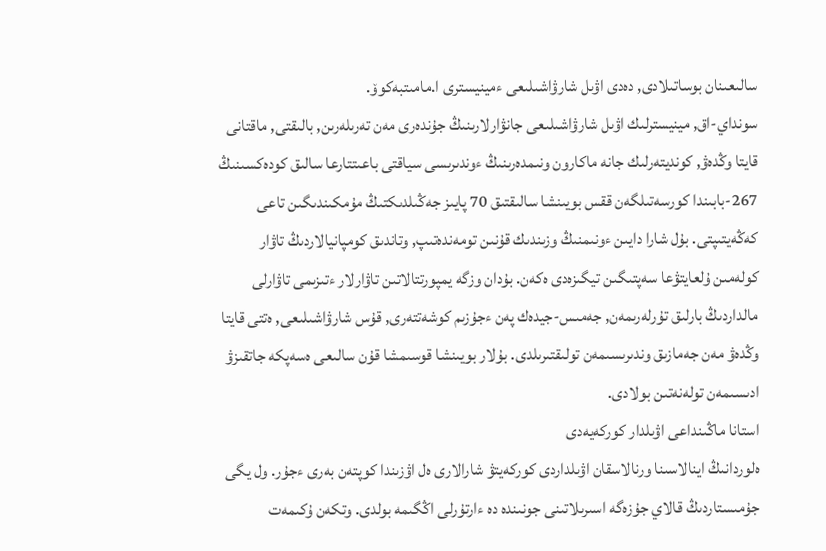سالىعىنان بوساتىلادى, دەدى اۋىل شارۋاشىلىعى ءمينيسترى ا.مامىتبەكوۆ.
سونداي-اق, مينيسترلىك اۋىل شارۋاشىلىعى جانۋارلارىنىڭ جۇندەرى مەن تەرىلەرىن, بالىقتى, ماقتانى قايتا وڭدەۋ, كونديتەرلىك جانە ماكارون ونىمدەرىنىڭ ءوندىرىسى سياقتى باعىتتارعا سالىق كودەكسىنىڭ 267-بابىندا كورسەتىلگەن ققس بويىنشا سالىقتىق 70 پايىز جەڭىلدىكتىڭ مۇمكىندىگىن تاعى كەڭەيتىپتى. بۇل شارا دايىن ءونىمنىڭ وزىندىك قۇنىن تومەندەتىپ, وتاندىق كومپانيالاردىڭ تاۋار كولەمىن ۇلعايتۋعا سەپتىگىن تيگىزەدى ەكەن. بۇدان وزگە يمپورتتالاتىن تاۋارلار ءتىزىمى تاۋارلى مالداردىڭ بارلىق تۇرلەرىمەن, جەمىس-جيدەك پەن ءجۇزىم كوشەتتەرى, قۇس شارۋاشىلىعى, ەتتى قايتا وڭدەۋ مەن جەمازىق وندىرىسىمەن تولىقتىرىلدى. بۇلار بويىنشا قوسىمشا قۇن سالىعى ەسەپكە جاتقىزۋ ادىسىمەن تولەنەتىن بولادى.
استانا ماڭىنداعى اۋىلدار كوركەيەدى
ەلوردانىڭ اينالاسىنا ورنالاسقان اۋىلداردى كوركەيتۋ شارالارى ەل اۋزىندا كوپتەن بەرى ءجۇر. ول يگى جۇمىستاردىڭ قالاي جۇزەگە اسىرىلاتىنى جونىندە دە ءارتۇرلى اڭگىمە بولدى. وتكەن ۇكىمەت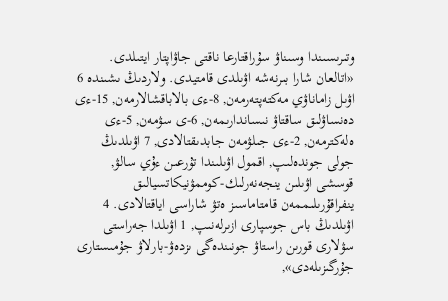وتىرىسىندا وسىناۋ سۇراقتارعا ناقتى جاۋاپتار ايتىلدى. «اتالعان شارا بىرنەشە اۋىلدى قامتيدى. ولاردىڭ ىشىندە 6 اۋىل زاماناۋي مەكتەپتەرمەن, 8-ءى بالاباقشالارمەن, 15-ءى دەنساۋلىق ساقتاۋ نىساندارىمەن, 6-ى سۋمەن, 5-ءى ەلەكترمەن, 2-ءى جىلۋمەن جابدىقتالادى, 7 اۋىلدىڭ جولى جوندەلىپ, اقمول اۋىلىندا تۇرعىن ءۇي سالۋ, قوسشى اۋىلىن ينجەنەرلىك-كوممۋنيكاتسيالىق ينفراقۇرىلىممەن قامتاماسىز ەتۋ شاراسى اياقتالادى. 4 اۋىلدىڭ باس جوسپارى ازىرلەنىپ, 1 اۋىلدا جەراستى سۋلارى قورىن راستاۋ جونىندەگى ىزدەۋ-بارلاۋ جۇمىستارى جۇرگىزىلەدى»,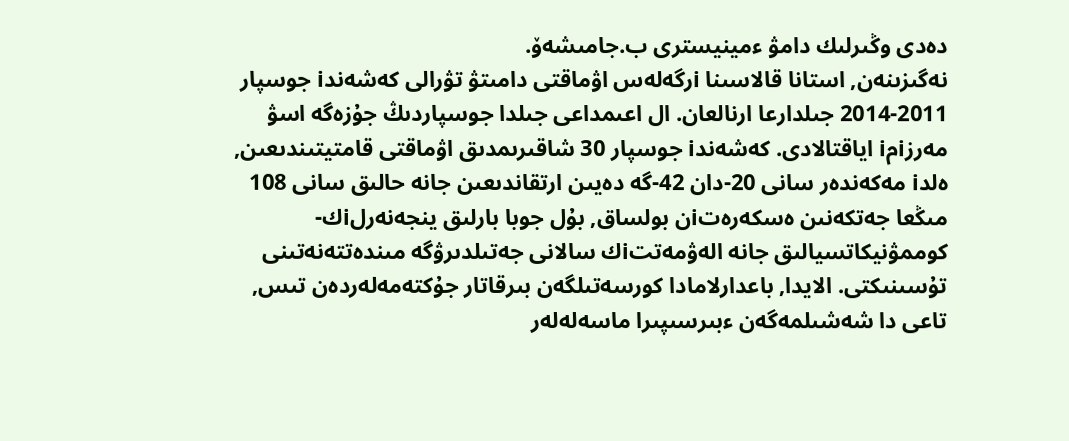دەدى وڭىرلىك دامۋ ءمينيسترى ب.جامىشەۆ.
نەگىزىنەن, استانا قالاسىنا iرگەلەس اۋماقتى دامىتۋ تۋرالى كەشەندi جوسپار 2011-2014 جىلدارعا ارنالعان. ال اعىمداعى جىلدا جوسپاردىڭ جۇزەگە اسۋ مەرزiمi اياقتالادى. كەشەندi جوسپار 30 شاقىرىمدىق اۋماقتى قامتيتىندىعىن, ەلدi مەكەندەر سانى 20-دان 42-گە دەيىن ارتقاندىعىن جانە حالىق سانى 108 مىڭعا جەتكەنىن ەسكەرەتiن بولساق, بۇل جوبا بارلىق ينجەنەرلiك-كوممۋنيكاتسيالىق جانە الەۋمەتتiك سالانى جەتىلدىرۋگە مىندەتتەنەتىنى تۇسىنىكتى. الايدا, باعدارلامادا كورسەتىلگەن بىرقاتار جۇكتەمەلەردەن تىس, تاعى دا شەشىلمەگەن ءبىرسىپىرا ماسەلەلەر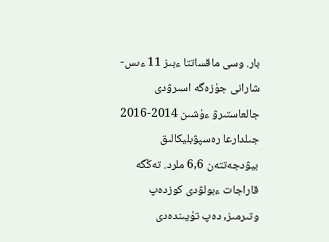بار. وسى ماقساتتا ءبىز 11 ءىس-شارانى جۇزەگە اسىرۋدى جالعاستىرۋ ءۇشىن 2014-2016 جىلدارعا رەسپۋبليكالىق بيۋدجەتتەن 6,6 ملرد. تەڭگە قاراجات ءبولۋدى كوزدەپ وتىرمىز, دەپ تۇيىندەدى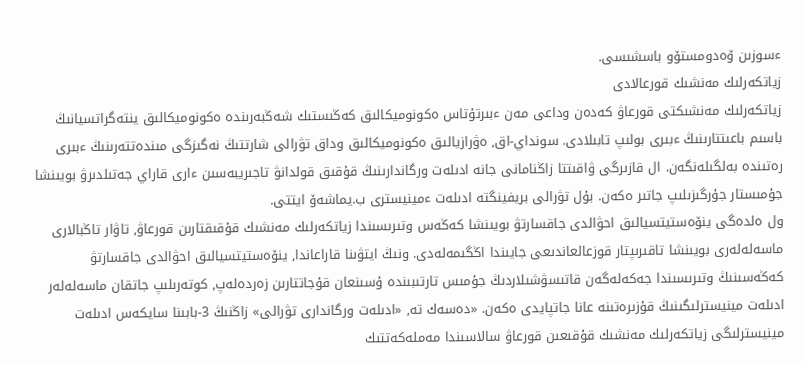ءسوزىن ۆەدومستۆو باسشىسى.
زياتكەرلىك مەنشىك قورعالادى
زياتكەرلىك مەنشىكتى قورعاۋ كەدەن وداعى مەن ءبىرتۇتاس ەكونوميكالىق كەڭىستىك شەڭبەرىندە ەكونوميكالىق ينتەگراتسيانىڭ باسىم باعىتتارىنىڭ ءبىرى بولىپ تابىلادى. سونداي-اق, ەۋرازيالىق ەكونوميكالىق وداق تۋرالى شارتتىڭ نەگىزگى مىندەتتەرىنىڭ ءبىرى رەتىندە بەلگىلەنگەن. ال قازىرگى ۋاقىتتا زاڭنامانى جانە ادىلەت ورگاندارىنىڭ قۇقىق قولدانۋ تاجىريبەسىن ءارى قاراي جەتىلدىرۋ بويىنشا جۇمىستار جۇرگىزىلىپ جاتىر ەكەن. بۇل تۋرالى بريفينگتە ادىلەت ءمينيسترى ب.يماشەۆ ايتتى.
ول ەلدەگى ينۆەستيتسيالىق احۋالدى جاقسارتۋ بويىنشا كەڭەس وتىرىسىندا زياتكەرلىك مەنشىك قۇقىقتارىن قورعاۋ, تاۋار تاڭبالارى ماسەلەلەرى بويىنشا تاقىرىپتار قوزعالعاندىعى جايىندا اڭگىمەلەدى. ونىڭ ايتۋىنا قاراعاندا, ينۆەستيتسيالىق احۋالدى جاقسارتۋ كەڭەسىنىڭ وتىرىسىندا جەكەلەگەن قاتىسۋشىلاردىڭ جۇمىس تارتىبىندە ۇسىنعان قۇجاتتارىن زەردەلەپ, كوتەرىلىپ جاتقان ماسەلەلەر ادىلەت مينيسترلىگىنىڭ قۇزىرەتىنە عانا جاتپايدى ەكەن. «دەسەك تە, «ادىلەت ورگاندارى تۋرالى» زاڭنىڭ 3-بابىنا سايكەس ادىلەت مينيسترلىگى زياتكەرلىك مەنشىك قۇقىعىن قورعاۋ سالاسىندا مەملەكەتتىك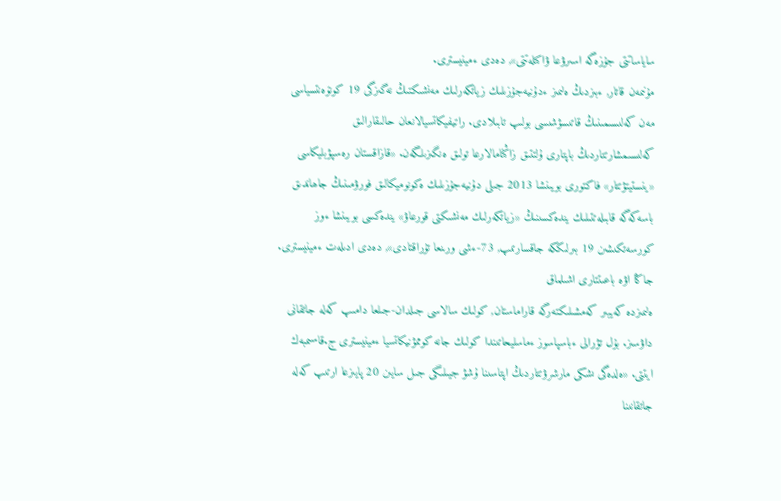ساياساتتى جۇزەگە اسىرۋعا ۋاكىلەتتى», دەدى ءمينيسترى.
مۇنىمەن قاتار, ءبىزدىڭ ەلىمىز ءدۇنيەجۇزىلىك زياتكەرلىك مەنشىكتىڭ نەگىزگى 19 كونۆەنتسياسى مەن كەلىسىمىنىڭ قاتىسۋشىسى بولىپ تابىلادى. راتيفيكاتسيالانعان حالىقارالىق كەلىسىمشارتتاردىڭ باپتارى ۇلتتىق زاڭنامالارعا تولىق ەنگىزىلگەن. «قازاقستان رەسپۋبليكاسى «ينستيتۋتتار» فاكتورى بويىنشا 2013 جىلى دۇنيەجۇزىلىك ەكونوميكالىق فورۋمىنىڭ جاھاندىق باسەكەگە قابىلەتتىلىك يندەكسىنىڭ «زياتكەرلىك مەنشىكتى قورعاۋ» يندەكسى بويىنشا ءوز كورسەتكىشىن 19 بىرلىككە جاقسارتىپ, 73-ءشى ورىنعا تۇراقتادى», دەدى ادىلەت ءمينيسترى.
جاڭا اۋە باعىتتارى اشىلماق
ەلىمىزدە كەيبىر كەمشىلىكتەرگە قاراماستان, كولىك سالاسى جىلدان-جىلعا دامىپ كەلە جاتقانى داۋسىز. بۇل تۋرالى ءباسپاسوز ءماسليحاتىندا كولىك جانە كوممۋنيكاتسيا ءمينيسترى ج.قاسىمبەك ايتتى. «ەلدەگى ىشكى مارشرۋتتاردىڭ اپتاسىنا ۇشۋ جيىلىگى جىل سايىن 20 پايىزعا ارتىپ كەلە جاتقانىنا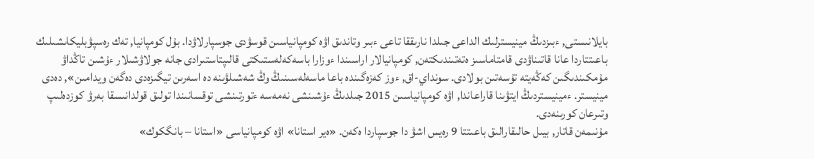بايلانىستى, ءبىزدىڭ مينيسترلىك الداعى جىلدا نارىققا تاعى ءبىر وتاندىق اۋە كومپانياسىن قوسۋدى جوسپارلاۋدا. بۇل كومپانيا, تەك رەسپۋبليكاىشىلىك باعىتتاردا عانا قاتىناۋدى قامتاماسىز ەتەتىندىكتەن, كومپانيالار اراسىندا ءوزارا باسەكەلەستىكتى قالىپتاستىرادى جانە جولاۋشىلار ءۇشىن تاڭداۋ مۇمكىندىگىن كەڭەيتە تۇسەتىن بولادى. سونداي-اق, ءوز كەزەگىندە باعا ماسەلەسىنىڭ وڭ شەشىلۋىنە دە اسەرىن تيگىزەدى دەگەن ويدامىن», دەدى مينيستر. ءمينيستردىڭ ايتۋىنا قاراعاندا, اۋە كومپانياسىن 2015 جىلدىڭ ءۇشىنشى نەمەسە ءتورتىنشى توقسانىندا تولىق قولدانىسقا بەرۋ كوزدەلىپ وتىرعان كورىنەدى.
مۇنىمەن قاتار, بيىل حالىقارالىق باعىتتا 9 رەيس اشۋ دا جوسپاردا ەكەن. «ەير استانا» اۋە كومپانياسى «استانا – بانگكوك»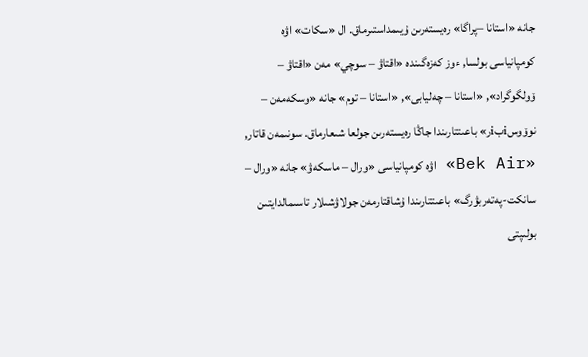جانە «استانا –پراگا» رەيستەرىن ۇيىمداستىرماق. ال «سكات» اۋە كومپانياسى بولسا, ءوز كەزەگىندە «اقتاۋ – سوچي» مەن «اقتاۋ – ۆولگوگراد», «استانا – چەليابى», «استانا – توم» جانە «وسكەمەن – نوۆوسiبiر» باعىتتارىندا جاڭا رەيستەرىن جولعا شىعارماق. سونىمەن قاتار, «Bek Air» اۋە كومپانياسى «ورال – ماسكەۋ» جانە «ورال – سانكت-پەتەربۋرگ» باعىتتارىندا ۇشاقتارمەن جولاۋشىلار تاسىمالدايتىن بولىپتى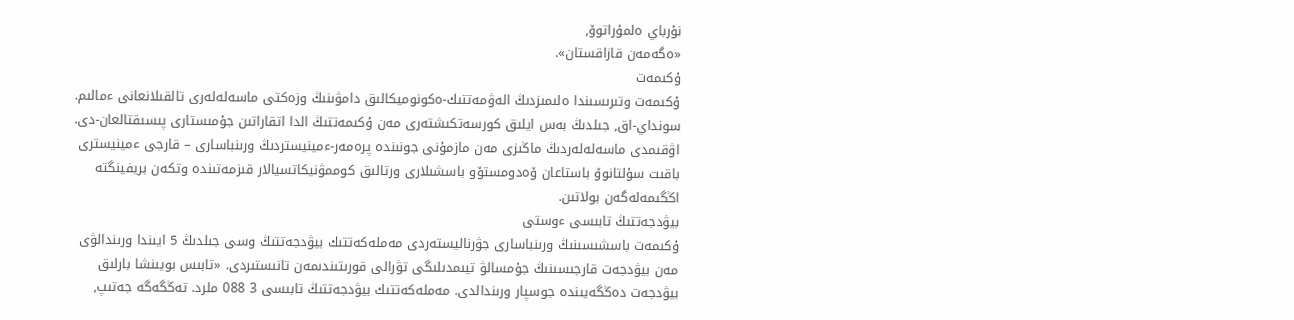نۇرباي ەلمۇراتوۆ,
«ەگەمەن قازاقستان».
ۇكىمەت
ۇكىمەت وتىرىسىندا ەلىمىزدىڭ الەۋمەتتىك-ەكونوميكالىق دامۋىنىڭ وزەكتى ماسەلەلەرى تالقىلانعانى ءمالىم. سونداي-اق, جىلدىڭ بەس ايلىق كورسەتكىشتەرى مەن ۇكىمەتتىڭ الدا اتقاراتىن جۇمىستارى پىسىقتالعان-دى. اۋقىمدى ماسەلەلەردىڭ ماڭىزى مەن مازمۇنى جونىندە پرەمەر-ءمينيستردىڭ ورىنباسارى – قارجى ءمينيسترى باقىت سۇلتانوۆ باستاعان ۆەدومستۆو باسشىلارى ورتالىق كوممۋنيكاتسيالار قىزمەتىندە وتكەن بريفينگتە اڭگىمەلەگەن بولاتىن.
بيۋدجەتتىڭ تابىسى ءوستى
ۇكىمەت باسشىسىنىڭ ورىنباسارى جۋرناليستەردى مەملەكەتتىك بيۋدجەتتىڭ وسى جىلدىڭ 5 ايىندا ورىندالۋى مەن بيۋدجەت قارجىسىنىڭ جۇمسالۋ تيىمدىلىگى تۋرالى قورىتىندىمەن تانىستىردى. «تابىس بويىنشا بارلىق بيۋدجەت دەڭگەيىندە جوسپار ورىندالدى. مەملەكەتتىك بيۋدجەتتىڭ تابىسى 3 088 ملرد. تەڭگەگە جەتىپ,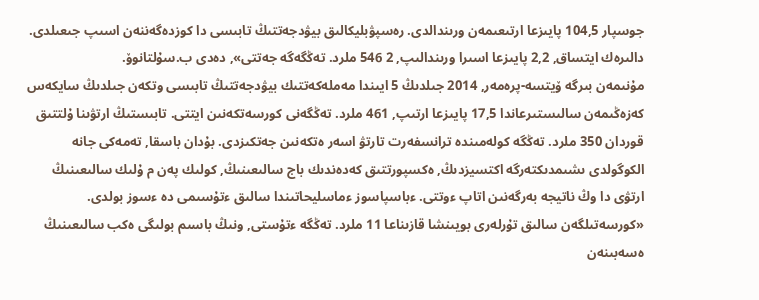جوسپار 104,5 پايىزعا ارتىعىمەن ورىندالدى. رەسپۋبليكالىق بيۋدجەتتىڭ تابىسى دا كوزدەگەننەن اسىپ جىعىلدى. دالىرەك ايتساق, 2,2 پايىزعا اسىرا ورىندالىپ, 2 546 ملرد. تەڭگەگە جەتتى», دەدى ب.سۇلتانوۆ.
مۇنىمەن بىرگە ۆيتسە-پرەمەر, 2014 جىلدىڭ 5 ايىندا مەملەكەتتىك بيۋدجەتتىڭ تابىسى وتكەن جىلدىڭ سايكەس كەزەڭىمەن سالىستىرعاندا 17,5 پايىزعا ارتىپ, 461 ملرد. تەڭگەنى كورسەتكەنىن ايتتى. تابىستىڭ ارتۋىنا ۇلتتىق قوردان 350 ملرد. تەڭگە كولەمىندە ترانسفەرت تارتۋ اسەر ەتكەنىن جەتكىزدى. بۇدان باسقا, تەمەكى جانە الكوگولدى ىشىمدىكتەرگە اكتسيزدىڭ, ەكسپورتتىق كەدەندىك باج سالىعىنىڭ, كولىك پەن م ۇلىك سالىعىنىڭ ارتۋى دا وڭ ناتيجە بەرگەنىن اتاپ ءوتتى. ءباسپاسوز ءماسليحاتىندا سالىق ءتۇسىمى دە ءسوز بولدى. «كورسەتىلگەن سالىق تۇرلەرى بويىنشا قازىناعا 11 ملرد. تەڭگە ءتۇستى, ونىڭ باسىم بولىگى ەكب سالىعىنىڭ ەسەبىنەن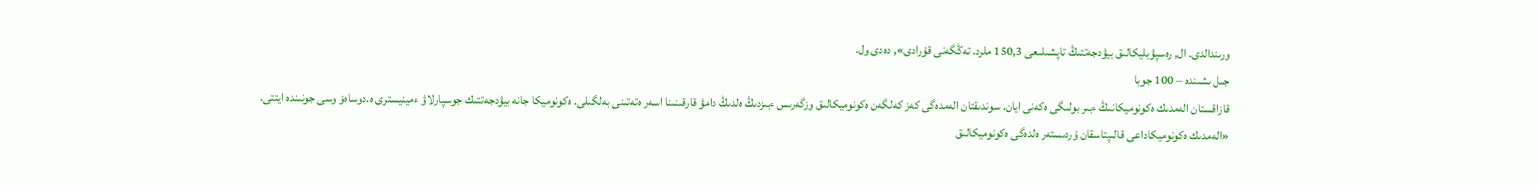ورىندالدى. ال, رەسپۋبليكالىق بيۋدجەتتىڭ تاپشىلىعى 150,3 ملرد. تەڭگەنى قۇرادى», دەدى ول.
جىل ىشىندە – 100 جوبا
قازاقستان الەمدىك ەكونوميكانىڭ ءبىر بولىگى ەكەنى ايان. سوندىقتان الەمدەگى كەز كەلگەن ەكونوميكالىق وزگەرىس ءبىزدىڭ ەلدىڭ دامۋ قارقىنىنا اسەر ەتەتىنى بەلگىلى. ەكونوميكا جانە بيۋدجەتتىك جوسپارلاۋ ءمينيسترى ە.دوساەۆ وسى جونىندە ايتتى. «الەمدىك ەكونوميكاداعى قالىپتاسقان ۇردىستەر ەلدەگى ەكونوميكالىق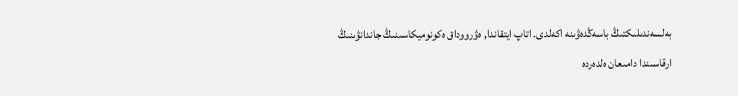بەلسەندىلىكتىڭ باسەڭدەۋىنە اكەلدى. اتاپ ايتقاندا, ەۋرووداق ەكونوميكاسىنىڭ جاندانۋىنىڭ ارقاسىندا دامىعان ەلدەردە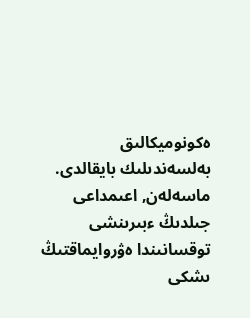ەكونوميكالىق بەلسەندىلىك بايقالدى. ماسەلەن, اعىمداعى جىلدىڭ ءبىرىنشى توقسانىندا ەۋروايماقتىڭ ىشكى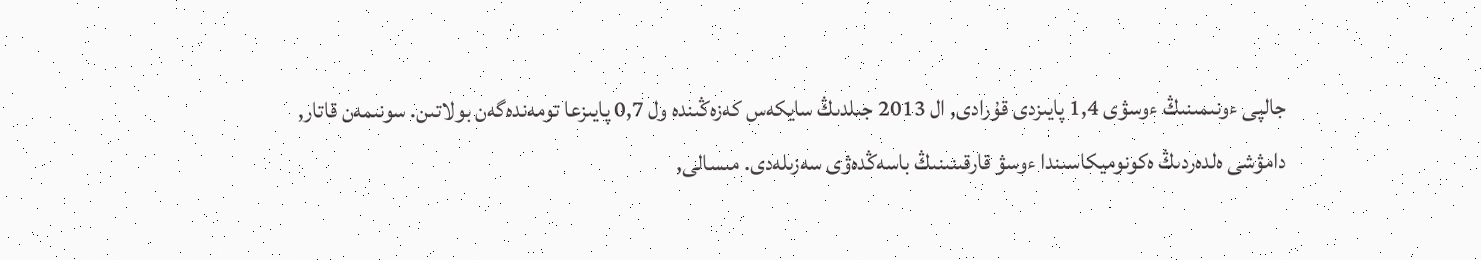جالپى ءونىمىنىڭ ءوسۋى 1,4 پايىزدى قۇرادى, ال 2013 جىلدىڭ سايكەس كەزەڭىندە ول 0,7 پايىزعا تومەندەگەن بولاتىن. سونىمەن قاتار, دامۋشى ەلدەردىڭ ەكونوميكاسىندا ءوسۋ قارقىنىنىڭ باسەڭدەۋى سەزىلەدى. مىسالى,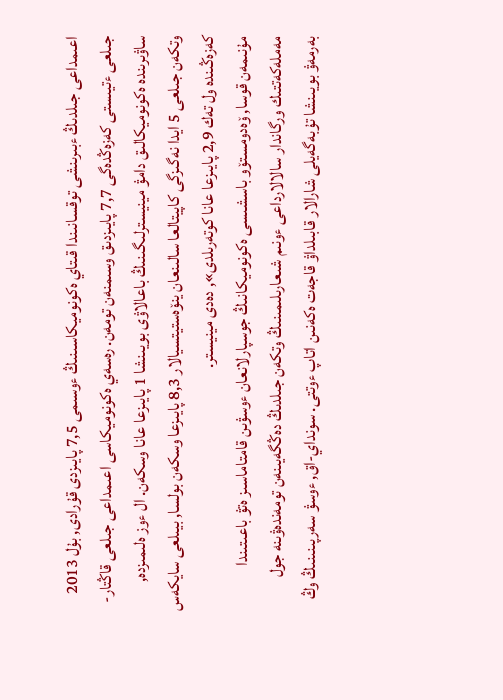اعىمداعى جىلدىڭ ءبىرىنشى توقسانىندا قىتاي ەكونوميكاسىنىڭ ءوسىمى 7,5 پايىزدى قۇرادى, بۇل 2013 جىلعى ءتيىستى كەزەڭدەگى 7,7 پايىزدىق وسىمنەن تومەن. رەسەي ەكونوميكاسى اعىمداعى جىلعى قاڭتار-ساۋىرىندە ەكونوميكالىق دامۋ مينيسترلىگىنىڭ باعالاۋى بويىنشا 1 پايىزعا عانا وسكەن. ال ءوز ەلىمىزدە, وتكەن جىلعى 5 ايدا نەگىزگى كاپيتالعا سالىنعان ينۆەستيتسيالار 8,3 پايىزعا وسكەن بولسا, بيىلعى سايكەس كەزەڭىندە ول تەك 2,9 پايىزعا عانا كوتەرىلدى», دەدى مينيستر.
مۇنىمەن قوسا, ۆەدومستۆو باسشىسى ەكونوميكانىڭ جوسپارلانعان ءوسۋىن قامتاماسىز ەتۋ باعىتىندا مەملەكەتتىك ورگاندار سالالارداعى ءونىم شىعارىلىمىنىڭ وتكەن جىلدىڭ دەڭگەيىنەن تومەندەۋىنە جول بەرمەۋ بويىنشا تۇبەگەيلى شارالار قابىلداۋ قاجەت ەكەنىن اتاپ ءوتتى. سونداي-اق, ءوسۋ سەرپىنىنىڭ وڭ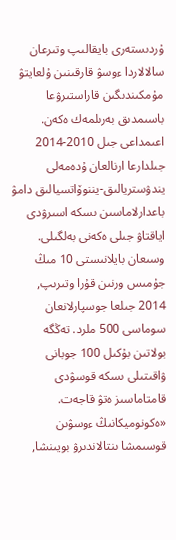ۇردىستەرى بايقالىپ وتىرعان سالالاردا ءوسۋ قارقىنىن ۇلعايتۋ مۇمكىندىگىن قاراستىرۋعا باسىمدىق بەرىلمەك ەكەن. اعىمداعى جىل 2010-2014 جىلدارعا ارنالعان ۇدەمەلى يندۋستريالىق-يننوۆاتسيالىق دامۋ باعدارلاماسىن ىسكە اسىرۋدى اياقتاۋ جىلى ەكەنى بەلگىلى. وسىعان بايلانىستى 10 مىڭ جۇمىس ورنىن قۇرا وتىرىپ, 2014 جىلعا جوسپارلانعان سوماسى 500 ملرد. تەڭگە بولاتىن بۇكىل 100 جوبانى ۋاقىتىلى ىسكە قوسۋدى قامتاماسىز ەتۋ قاجەت. «ەكونوميكانىڭ ءوسۋىن قوسىمشا ىنتالاندىرۋ بويىنشا,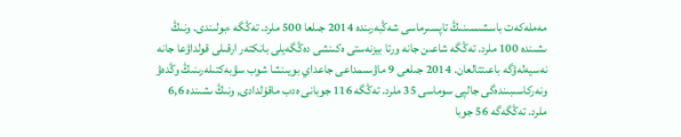مەملەكەت باسشىسىنىڭ تاپسىرماسى شەڭبەرىندە 2014 جىلعا 500 ملرد. تەڭگە ءبولىندى. ونىڭ ىشىندە 100 ملرد. تەڭگە شاعىن جانە ورتا بيزنەستى ەكىنشى دەڭگەيلى بانكتەر ارقىلى قولداۋعا جانە نەسيەلەۋگە باعىتتالعان. 2014 جىلعى 9 ماۋسىمداعى جاعداي بويىنشا شوب سۋبەكتىلەرىنىڭ وڭدەۋ ونەركاسىبىندەگى جالپى سوماسى 35 ملرد. تەڭگە 116 جوبانى ەدب ماقۇلدادى, ونىڭ ىشىندە 6,6 ملرد. تەڭگەگە 56 جوبا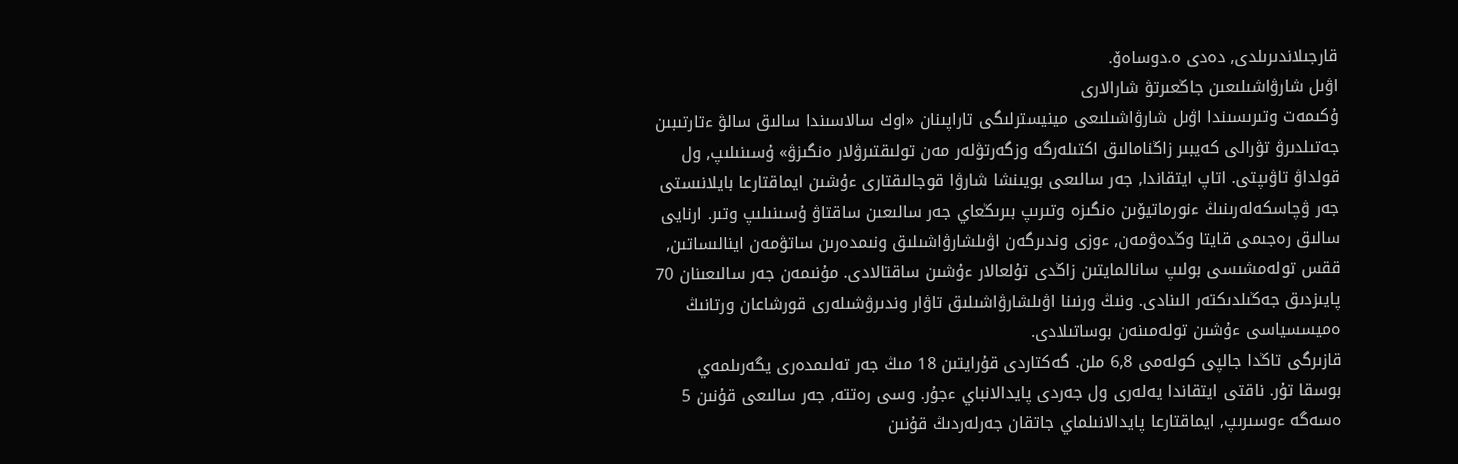قارجىلاندىرىلدى, دەدى ە.دوساەۆ.
اۋىل شارۋاشىلىعىن جاڭعىرتۋ شارالارى
ۇكىمەت وتىرىسىندا اۋىل شارۋاشىلىعى مينيسترلىگى تاراپىنان «اوك سالاسىندا سالىق سالۋ ءتارتىبىن جەتىلدىرۋ تۋرالى كەيبىر زاڭنامالىق اكتىلەرگە وزگەرتۋلەر مەن تولىقتىرۋلار ەنگىزۋ» ۇسىنىلىپ, ول قولداۋ تاۋىپتى. اتاپ ايتقاندا, جەر سالىعى بويىنشا شارۋا قوجالىقتارى ءۇشىن ايماقتارعا بايلانىستى جەر ۋچاسكەلەرىنىڭ ءنورماتيۆىن ەنگىزە وتىرىپ بىرىڭعاي جەر سالىعىن ساقتاۋ ۇسىنىلىپ وتىر. ارنايى سالىق رەجىمى قايتا وڭدەۋمەن, ءوزى وندىرگەن اۋىلشارۋاشىلىق ونىمدەرىن ساتۋمەن اينالىساتىن, ققس تولەمشىسى بولىپ سانالمايتىن زاڭدى تۇلعالار ءۇشىن ساقتالادى. مۇنىمەن جەر سالىعىنان 70 پايىزدىق جەڭىلدىكتەر الىنادى. ونىڭ ورنىنا اۋىلشارۋاشىلىق تاۋار وندىرۋشىلەرى قورشاعان ورتانىڭ ەميسسياسى ءۇشىن تولەمىنەن بوساتىلادى.
قازىرگى تاڭدا جالپى كولەمى 6,8 ملن. گەكتاردى قۇرايتىن 18 مىڭ جەر تەلىمدەرى يگەرىلمەي بوسقا تۇر. ناقتى ايتقاندا يەلەرى ول جەردى پايدالانباي ءجۇر. وسى رەتتە, جەر سالىعى قۇنىن 5 ەسەگە ءوسىرىپ, ايماقتارعا پايدالانىلماي جاتقان جەرلەردىڭ قۇنىن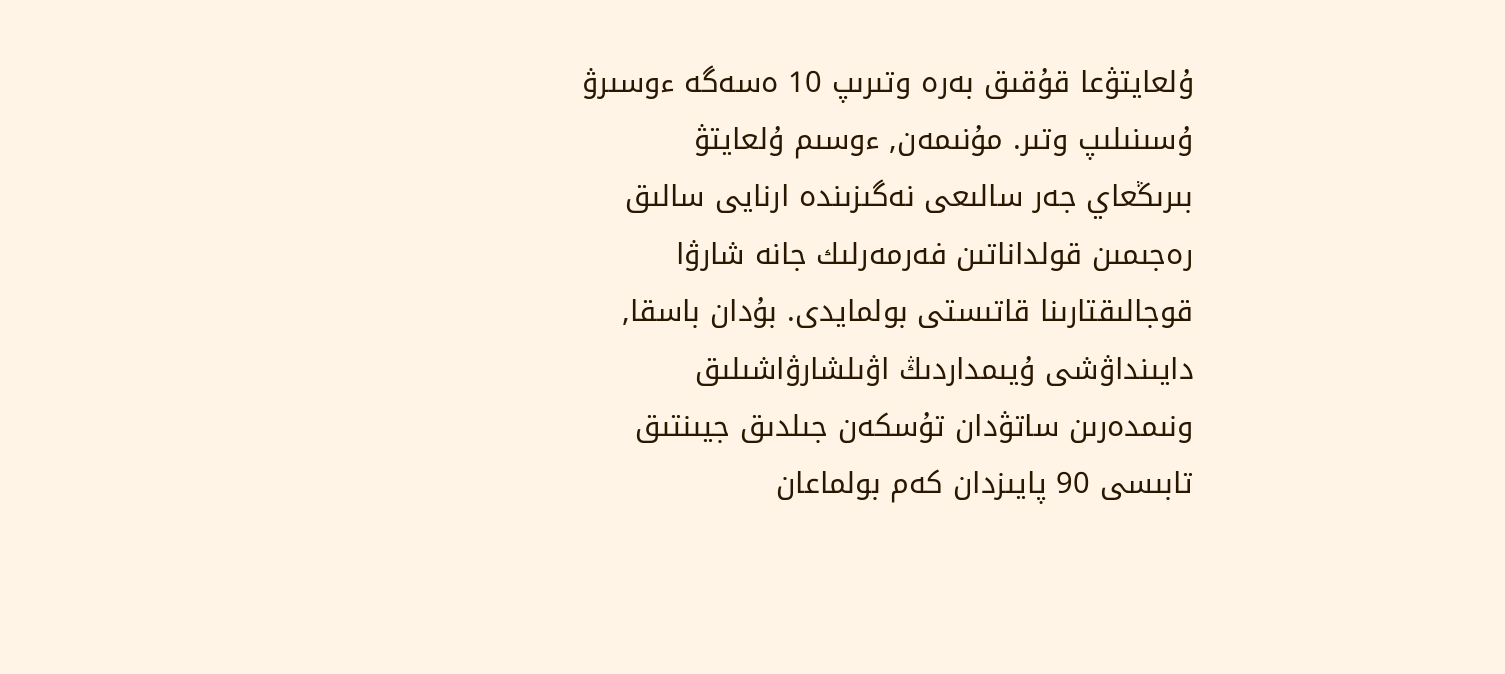ۇلعايتۋعا قۇقىق بەرە وتىرىپ 10 ەسەگە ءوسىرۋ ۇسىنىلىپ وتىر. مۇنىمەن, ءوسىم ۇلعايتۋ بىرىڭعاي جەر سالىعى نەگىزىندە ارنايى سالىق رەجىمىن قولداناتىن فەرمەرلىك جانە شارۋا قوجالىقتارىنا قاتىستى بولمايدى. بۇدان باسقا, دايىنداۋشى ۇيىمداردىڭ اۋىلشارۋاشىلىق ونىمدەرىن ساتۋدان تۇسكەن جىلدىق جيىنتىق تابىسى 90 پايىزدان كەم بولماعان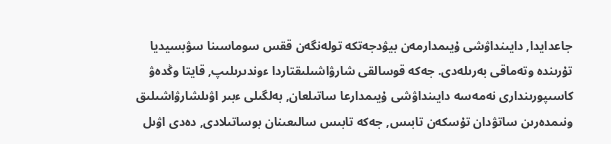جاعدايدا, دايىنداۋشى ۇيىمدارمەن بيۋدجەتكە تولەنگەن ققس سوماسىنا سۋبسيديا تۇرىندە وتەماقى بەرىلەدى. جەكە قوسالقى شارۋاشىلىقتاردا ءوندىرىلىپ, قايتا وڭدەۋ كاسىپورىندارى نەمەسە دايىنداۋشى ۇيىمدارعا ساتىلعان, بەلگىلى ءبىر اۋىلشارۋاشىلىق ونىمدەرىن ساتۋدان تۇسكەن تابىس, جەكە تابىس سالىعىنان بوساتىلادى, دەدى اۋىل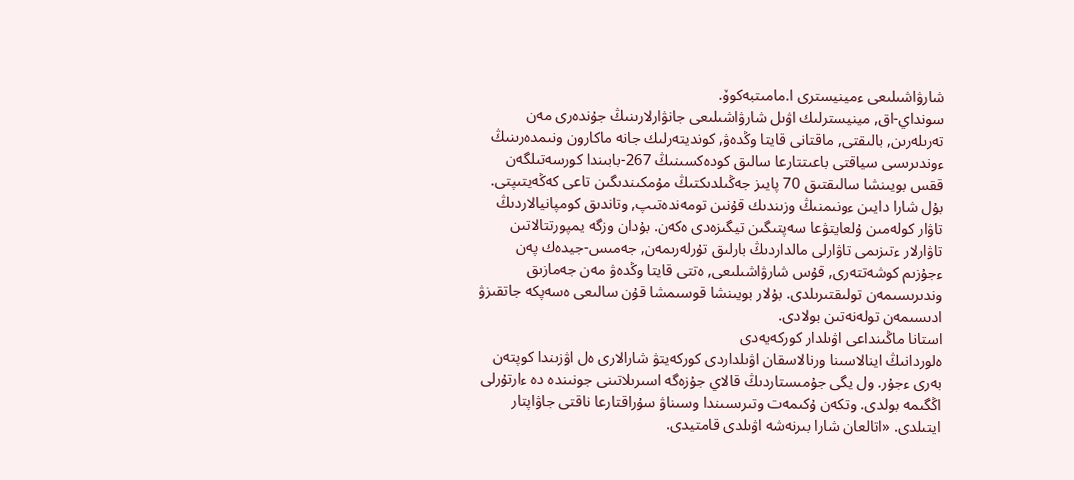شارۋاشىلىعى ءمينيسترى ا.مامىتبەكوۆ.
سونداي-اق, مينيسترلىك اۋىل شارۋاشىلىعى جانۋارلارىنىڭ جۇندەرى مەن تەرىلەرىن, بالىقتى, ماقتانى قايتا وڭدەۋ, كونديتەرلىك جانە ماكارون ونىمدەرىنىڭ ءوندىرىسى سياقتى باعىتتارعا سالىق كودەكسىنىڭ 267-بابىندا كورسەتىلگەن ققس بويىنشا سالىقتىق 70 پايىز جەڭىلدىكتىڭ مۇمكىندىگىن تاعى كەڭەيتىپتى. بۇل شارا دايىن ءونىمنىڭ وزىندىك قۇنىن تومەندەتىپ, وتاندىق كومپانيالاردىڭ تاۋار كولەمىن ۇلعايتۋعا سەپتىگىن تيگىزەدى ەكەن. بۇدان وزگە يمپورتتالاتىن تاۋارلار ءتىزىمى تاۋارلى مالداردىڭ بارلىق تۇرلەرىمەن, جەمىس-جيدەك پەن ءجۇزىم كوشەتتەرى, قۇس شارۋاشىلىعى, ەتتى قايتا وڭدەۋ مەن جەمازىق وندىرىسىمەن تولىقتىرىلدى. بۇلار بويىنشا قوسىمشا قۇن سالىعى ەسەپكە جاتقىزۋ ادىسىمەن تولەنەتىن بولادى.
استانا ماڭىنداعى اۋىلدار كوركەيەدى
ەلوردانىڭ اينالاسىنا ورنالاسقان اۋىلداردى كوركەيتۋ شارالارى ەل اۋزىندا كوپتەن بەرى ءجۇر. ول يگى جۇمىستاردىڭ قالاي جۇزەگە اسىرىلاتىنى جونىندە دە ءارتۇرلى اڭگىمە بولدى. وتكەن ۇكىمەت وتىرىسىندا وسىناۋ سۇراقتارعا ناقتى جاۋاپتار ايتىلدى. «اتالعان شارا بىرنەشە اۋىلدى قامتيدى.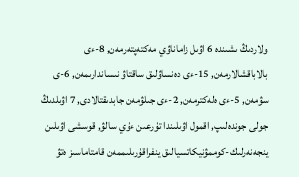ولاردىڭ ىشىندە 6 اۋىل زاماناۋي مەكتەپتەرمەن, 8-ءى بالاباقشالارمەن, 15-ءى دەنساۋلىق ساقتاۋ نىساندارىمەن, 6-ى سۋمەن, 5-ءى ەلەكترمەن, 2-ءى جىلۋمەن جابدىقتالادى, 7 اۋىلدىڭ جولى جوندەلىپ, اقمول اۋىلىندا تۇرعىن ءۇي سالۋ, قوسشى اۋىلىن ينجەنەرلىك-كوممۋنيكاتسيالىق ينفراقۇرىلىممەن قامتاماسىز ەتۋ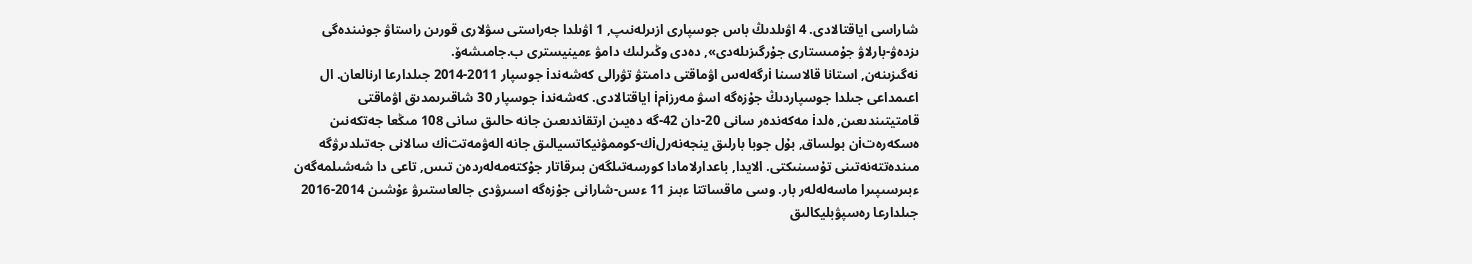شاراسى اياقتالادى. 4 اۋىلدىڭ باس جوسپارى ازىرلەنىپ, 1 اۋىلدا جەراستى سۋلارى قورىن راستاۋ جونىندەگى ىزدەۋ-بارلاۋ جۇمىستارى جۇرگىزىلەدى», دەدى وڭىرلىك دامۋ ءمينيسترى ب.جامىشەۆ.
نەگىزىنەن, استانا قالاسىنا iرگەلەس اۋماقتى دامىتۋ تۋرالى كەشەندi جوسپار 2011-2014 جىلدارعا ارنالعان. ال اعىمداعى جىلدا جوسپاردىڭ جۇزەگە اسۋ مەرزiمi اياقتالادى. كەشەندi جوسپار 30 شاقىرىمدىق اۋماقتى قامتيتىندىعىن, ەلدi مەكەندەر سانى 20-دان 42-گە دەيىن ارتقاندىعىن جانە حالىق سانى 108 مىڭعا جەتكەنىن ەسكەرەتiن بولساق, بۇل جوبا بارلىق ينجەنەرلiك-كوممۋنيكاتسيالىق جانە الەۋمەتتiك سالانى جەتىلدىرۋگە مىندەتتەنەتىنى تۇسىنىكتى. الايدا, باعدارلامادا كورسەتىلگەن بىرقاتار جۇكتەمەلەردەن تىس, تاعى دا شەشىلمەگەن ءبىرسىپىرا ماسەلەلەر بار. وسى ماقساتتا ءبىز 11 ءىس-شارانى جۇزەگە اسىرۋدى جالعاستىرۋ ءۇشىن 2014-2016 جىلدارعا رەسپۋبليكالىق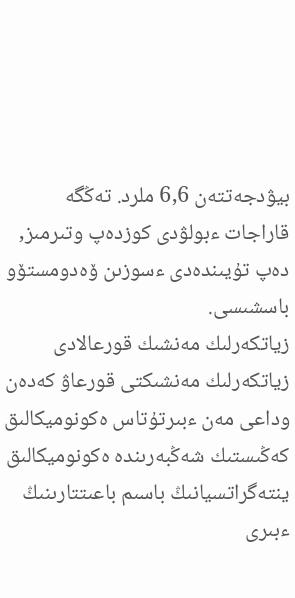بيۋدجەتتەن 6,6 ملرد. تەڭگە قاراجات ءبولۋدى كوزدەپ وتىرمىز, دەپ تۇيىندەدى ءسوزىن ۆەدومستۆو باسشىسى.
زياتكەرلىك مەنشىك قورعالادى
زياتكەرلىك مەنشىكتى قورعاۋ كەدەن وداعى مەن ءبىرتۇتاس ەكونوميكالىق كەڭىستىك شەڭبەرىندە ەكونوميكالىق ينتەگراتسيانىڭ باسىم باعىتتارىنىڭ ءبىرى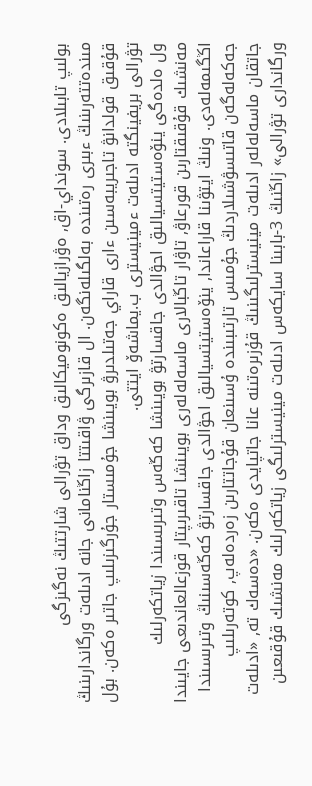بولىپ تابىلادى. سونداي-اق, ەۋرازيالىق ەكونوميكالىق وداق تۋرالى شارتتىڭ نەگىزگى مىندەتتەرىنىڭ ءبىرى رەتىندە بەلگىلەنگەن. ال قازىرگى ۋاقىتتا زاڭنامانى جانە ادىلەت ورگاندارىنىڭ قۇقىق قولدانۋ تاجىريبەسىن ءارى قاراي جەتىلدىرۋ بويىنشا جۇمىستار جۇرگىزىلىپ جاتىر ەكەن. بۇل تۋرالى بريفينگتە ادىلەت ءمينيسترى ب.يماشەۆ ايتتى.
ول ەلدەگى ينۆەستيتسيالىق احۋالدى جاقسارتۋ بويىنشا كەڭەس وتىرىسىندا زياتكەرلىك مەنشىك قۇقىقتارىن قورعاۋ, تاۋار تاڭبالارى ماسەلەلەرى بويىنشا تاقىرىپتار قوزعالعاندىعى جايىندا اڭگىمەلەدى. ونىڭ ايتۋىنا قاراعاندا, ينۆەستيتسيالىق احۋالدى جاقسارتۋ كەڭەسىنىڭ وتىرىسىندا جەكەلەگەن قاتىسۋشىلاردىڭ جۇمىس تارتىبىندە ۇسىنعان قۇجاتتارىن زەردەلەپ, كوتەرىلىپ جاتقان ماسەلەلەر ادىلەت مينيسترلىگىنىڭ قۇزىرەتىنە عانا جاتپايدى ەكەن. «دەسەك تە, «ادىلەت ورگاندارى تۋرالى» زاڭنىڭ 3-بابىنا سايكەس ادىلەت مينيسترلىگى زياتكەرلىك مەنشىك قۇقىعىن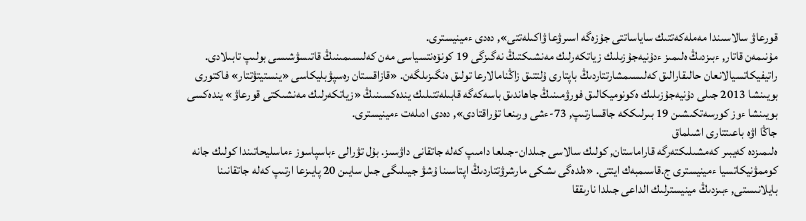قورعاۋ سالاسىندا مەملەكەتتىك ساياساتتى جۇزەگە اسىرۋعا ۋاكىلەتتى», دەدى ءمينيسترى.
مۇنىمەن قاتار, ءبىزدىڭ ەلىمىز ءدۇنيەجۇزىلىك زياتكەرلىك مەنشىكتىڭ نەگىزگى 19 كونۆەنتسياسى مەن كەلىسىمىنىڭ قاتىسۋشىسى بولىپ تابىلادى. راتيفيكاتسيالانعان حالىقارالىق كەلىسىمشارتتاردىڭ باپتارى ۇلتتىق زاڭنامالارعا تولىق ەنگىزىلگەن. «قازاقستان رەسپۋبليكاسى «ينستيتۋتتار» فاكتورى بويىنشا 2013 جىلى دۇنيەجۇزىلىك ەكونوميكالىق فورۋمىنىڭ جاھاندىق باسەكەگە قابىلەتتىلىك يندەكسىنىڭ «زياتكەرلىك مەنشىكتى قورعاۋ» يندەكسى بويىنشا ءوز كورسەتكىشىن 19 بىرلىككە جاقسارتىپ, 73-ءشى ورىنعا تۇراقتادى», دەدى ادىلەت ءمينيسترى.
جاڭا اۋە باعىتتارى اشىلماق
ەلىمىزدە كەيبىر كەمشىلىكتەرگە قاراماستان, كولىك سالاسى جىلدان-جىلعا دامىپ كەلە جاتقانى داۋسىز. بۇل تۋرالى ءباسپاسوز ءماسليحاتىندا كولىك جانە كوممۋنيكاتسيا ءمينيسترى ج.قاسىمبەك ايتتى. «ەلدەگى ىشكى مارشرۋتتاردىڭ اپتاسىنا ۇشۋ جيىلىگى جىل سايىن 20 پايىزعا ارتىپ كەلە جاتقانىنا بايلانىستى, ءبىزدىڭ مينيسترلىك الداعى جىلدا نارىققا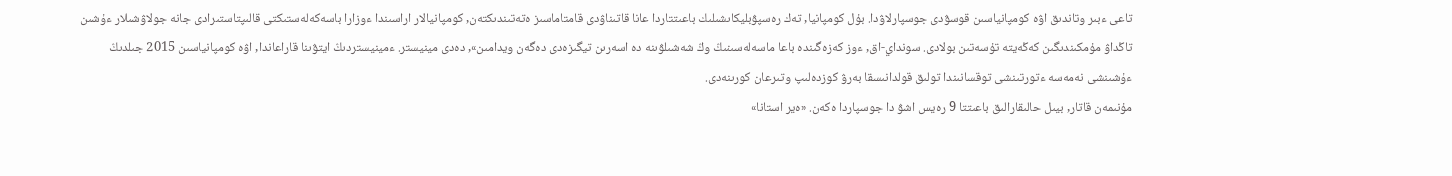تاعى ءبىر وتاندىق اۋە كومپانياسىن قوسۋدى جوسپارلاۋدا. بۇل كومپانيا, تەك رەسپۋبليكاىشىلىك باعىتتاردا عانا قاتىناۋدى قامتاماسىز ەتەتىندىكتەن, كومپانيالار اراسىندا ءوزارا باسەكەلەستىكتى قالىپتاستىرادى جانە جولاۋشىلار ءۇشىن تاڭداۋ مۇمكىندىگىن كەڭەيتە تۇسەتىن بولادى. سونداي-اق, ءوز كەزەگىندە باعا ماسەلەسىنىڭ وڭ شەشىلۋىنە دە اسەرىن تيگىزەدى دەگەن ويدامىن», دەدى مينيستر. ءمينيستردىڭ ايتۋىنا قاراعاندا, اۋە كومپانياسىن 2015 جىلدىڭ ءۇشىنشى نەمەسە ءتورتىنشى توقسانىندا تولىق قولدانىسقا بەرۋ كوزدەلىپ وتىرعان كورىنەدى.
مۇنىمەن قاتار, بيىل حالىقارالىق باعىتتا 9 رەيس اشۋ دا جوسپاردا ەكەن. «ەير استانا»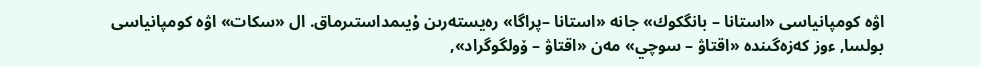اۋە كومپانياسى «استانا – بانگكوك» جانە «استانا –پراگا» رەيستەرىن ۇيىمداستىرماق. ال «سكات» اۋە كومپانياسى بولسا, ءوز كەزەگىندە «اقتاۋ – سوچي» مەن «اقتاۋ – ۆولگوگراد»,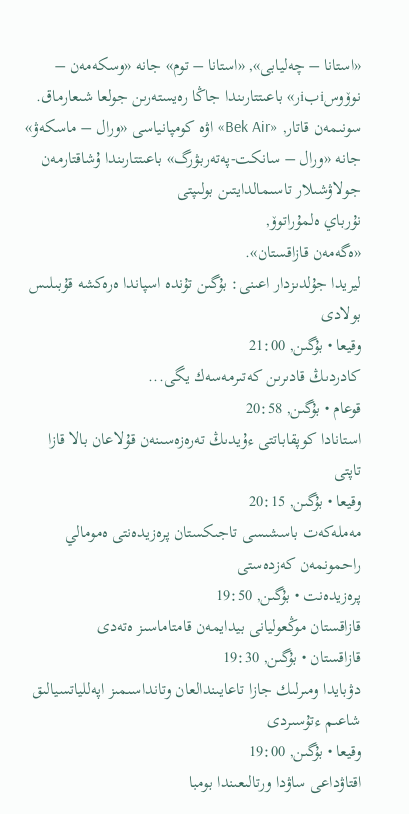«استانا – چەليابى», «استانا – توم» جانە «وسكەمەن – نوۆوسiبiر» باعىتتارىندا جاڭا رەيستەرىن جولعا شىعارماق. سونىمەن قاتار, «Bek Air» اۋە كومپانياسى «ورال – ماسكەۋ» جانە «ورال – سانكت-پەتەربۋرگ» باعىتتارىندا ۇشاقتارمەن جولاۋشىلار تاسىمالدايتىن بولىپتى
نۇرباي ەلمۇراتوۆ,
«ەگەمەن قازاقستان».
ليريدا جۇلدىزدار اعىنى: بۇگىن تۇندە اسپاندا ەرەكشە قۇبىلىس بولادى
وقيعا • بۇگىن, 21:00
كادردىڭ قادىرىن كەتىرمەسەك يگى...
قوعام • بۇگىن, 20:58
استانادا كوپقاباتتى ءۇيدىڭ تەرەزەسىنەن قۇلاعان بالا قازا تاپتى
وقيعا • بۇگىن, 20:15
مەملەكەت باسشىسى تاجىكستان پرەزيدەنتى ەمومالي راحمونمەن كەزدەستى
پرەزيدەنت • بۇگىن, 19:50
قازاقستان موڭعوليانى بيدايمەن قامتاماسىز ەتەدى
قازاقستان • بۇگىن, 19:30
دۋبايدا ومىرلىك جازا تاعايىندالعان وتانداسىمىز اپەللياتسيالىق شاعىم ءتۇسىردى
وقيعا • بۇگىن, 19:00
اقتاۋداعى ساۋدا ورتالىعىندا بومبا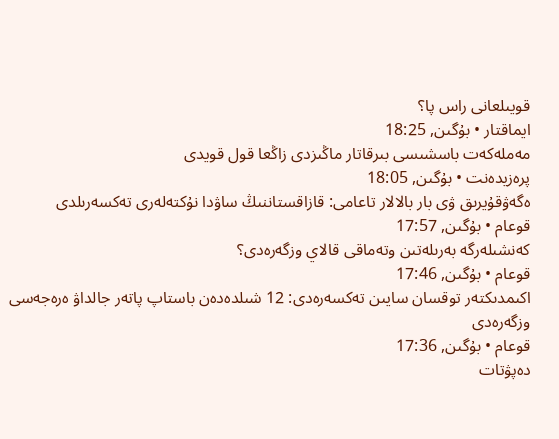قويىلعانى راس پا؟
ايماقتار • بۇگىن, 18:25
مەملەكەت باسشىسى بىرقاتار ماڭىزدى زاڭعا قول قويدى
پرەزيدەنت • بۇگىن, 18:05
ەگەۋقۇيرىق ۋى بار بالالار تاعامى: قازاقستاننىڭ ساۋدا نۇكتەلەرى تەكسەرىلدى
قوعام • بۇگىن, 17:57
كەنشىلەرگە بەرىلەتىن وتەماقى قالاي وزگەرەدى؟
قوعام • بۇگىن, 17:46
اكىمدىكتەر توقسان سايىن تەكسەرەدى: 12 شىلدەدەن باستاپ پاتەر جالداۋ ەرەجەسى وزگەرەدى
قوعام • بۇگىن, 17:36
دەپۋتات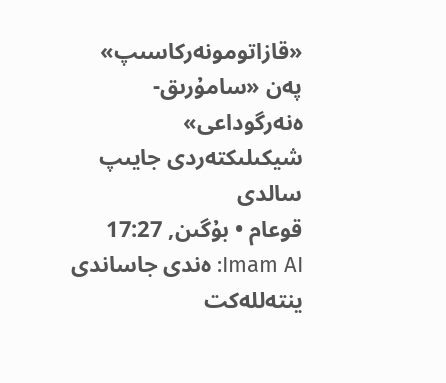«قازاتومونەركاسىپ» پەن «سامۇرىق-ەنەرگوداعى» شيكىلىكتەردى جايىپ سالدى
قوعام • بۇگىن, 17:27
Imam AI: ەندى جاساندى ينتەللەكت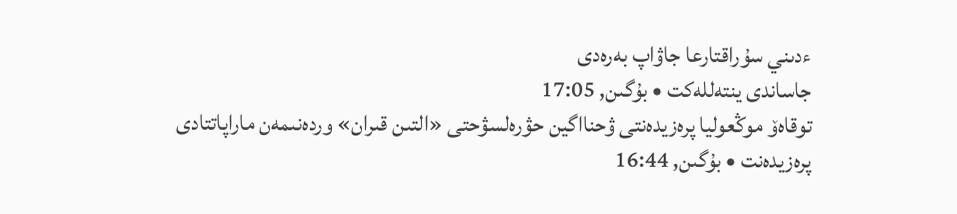ءدىني سۇراقتارعا جاۋاپ بەرەدى
جاساندى ينتەللەكت • بۇگىن, 17:05
توقاەۆ موڭعوليا پرەزيدەنتى ۋحنااگين حۋرەلسۋحتى «التىن قىران» وردەنىمەن ماراپاتتادى
پرەزيدەنت • بۇگىن, 16:44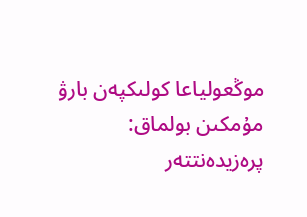موڭعولياعا كولىكپەن بارۋ مۇمكىن بولماق: پرەزيدەنتتەر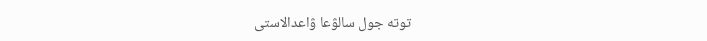توتە جول سالۋعا ۋاعدالاستى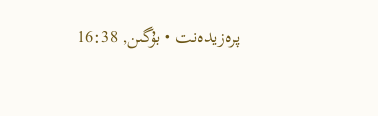پرەزيدەنت • بۇگىن, 16:38